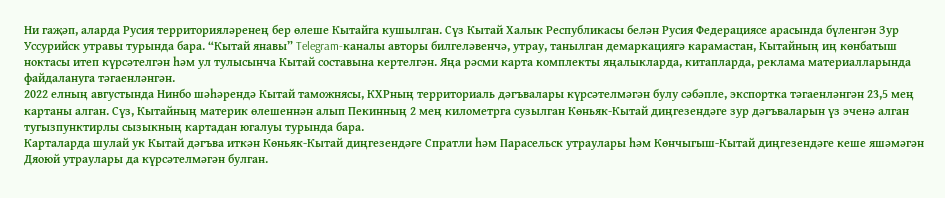Ни гаҗәп, аларда Русия территорияләренең бер өлеше Кытайга кушылган. Сүз Кытай Халык Республикасы белән Русия Федерациясе арасында бүленгән Зур Уссурийск утравы турында бара. “Кытай янавы” Telegram-каналы авторы билгеләвенчә, утрау, танылган демаркациягә карамастан, Кытайның иң көнбатыш ноктасы итеп күрсәтелгән һәм ул тулысынча Кытай составына кертелгән. Яңа рәсми карта комплекты яңалыкларда, китапларда, реклама материалларында файдалануга тәгаенләнгән.
2022 елның августында Нинбо шәһәрендә Кытай таможнясы, КХРның территориаль дәгъвалары күрсәтелмәгән булу сәбәпле, экспортка тәгаенләнгән 23,5 мең картаны алган. Сүз, Кытайның материк өлешеннән алып Пекинның 2 мең километрга сузылган Көньяк-Кытай диңгезендәге зур дәгъваларын үз эченә алган тугызпунктирлы сызыкның картадан югалуы турында бара.
Карталарда шулай ук Кытай дәгъва иткән Көньяк-Кытай диңгезендәге Спратли һәм Парасельск утраулары һәм Көнчыгыш-Кытай диңгезендәге кеше яшәмәгән Дяоюй утраулары да күрсәтелмәгән булган.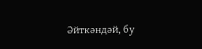Әйткәндәй, бу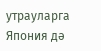утрауларга Япония дә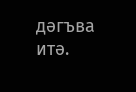дәгъва итә.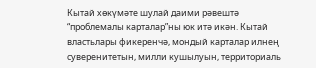Кытай хөкүмәте шулай даими рәвештә “проблемалы карталар”ны юк итә икән. Кытай властьлары фикеренчә, мондый карталар илнең суверенитетын, милли кушылуын, территориаль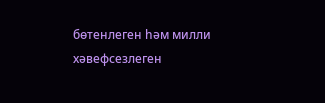бөтенлеген һәм милли хәвефсезлеген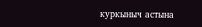куркыныч астына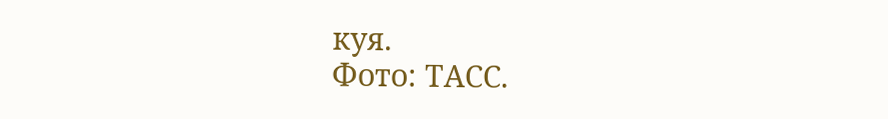куя.
Фото: ТАСС.